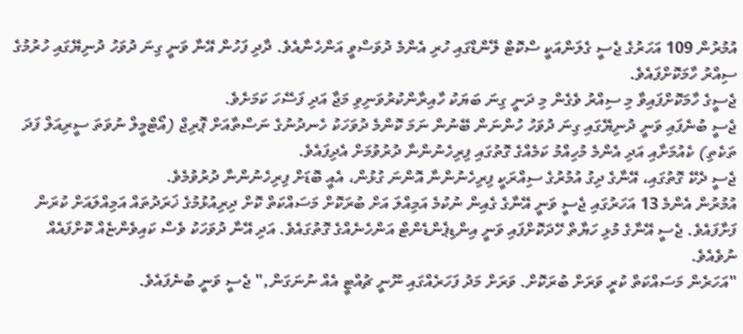އުމުރުން 109 އަހަރުގެ ޖެސީ ގެލަންއަކީ ސްކޮޓް ލޭންޑްގައި ހުރި އެންމެ ދުވަސްވީ އަންހެނާއެވެ. ދާދި ފަހުން އޭނާ ވަނީ ގިނަ ދުވަހު ދުނިޔޭގައި ހުރުމުގެ ސިއްރު ހާމަކޮށްފައެވެ.
ޖެސީގެ ހާމަކޮށްފައިވާ މި ސިއްރު ވެގެން މި ދަނީ ގިނަ ބަޔަކު ހާއިރާންކުރުވަނިވި މަޖާ އަދި ފަސޭހަ ކަމަށެވެ.
ޖެސީ ބުނެފައި ވަނީ ދުނިޔޭގައި ގިނަ ދުވަހު ހުންނަން ބޭނުން ނަމަ ކޮންމެ ދުވަހަކު ހެނދުނުގެ ނަސްތާއަށް ޕޮރިޖް (އޯޓްމީލް ނުވަތަ ސީރިއަލް ފަދަ ތަކެތި) ކެއުމަށާއި އަދި އެންމެ މުހިއްމު ކަމެއްގެ ގޮތުގައި ފިރިހެނުންނާ ދުރުވުމަށް އެދިފައެވެ.
ޖެސީ ދެކޭ ގޮތުގައި، އޭނާގެ ދިގު އުމުރުގެ ސިއްރަކީ ފިރިހެނުންނާ އޮންނަ ގުޅުން، އެއީ ބޮޑަށް ފިރިހެނުންނާ ދުރުވުމެވެ.
އުމުރުން އެންމެ 13 އަހަރުގައި ޖެސީ ވަނީ އޭނާގެ ގެއިން ނުކުމެ އަމިއްލަ އަށް ބުރަކޮށް މަސައްކަތް ކޮށް ދިރިއުޅުމުގެ ޚަރަދުތައް އަމިއްލައަށް ކުރަން ފަށާފައެވެ. ޖެސީ އޭނާގެ މުޅި ހަޔާތް ހޭދަކޮށްފައި ވަނީ އިންޑިޕެންޑެންޓް އަންހެނެއްގެ ގޮތުގައެވެ. އަދި އޭނާ ދުވަހަކު ވެސް ކައިވެންޏެއް ކޮށްފައެއް ނުވެއެވެ.
"އަހަރެން މަސައްކަތް ކުރީ ވަރަށް ބުރަކޮށް. ވަރަށް މަދު ފަހަރެއްގައި ނޫނީ ޗުއްޓީ އެއް ނުނަގަން," ޖެސީ ވަނީ ބުނެފައެވެ.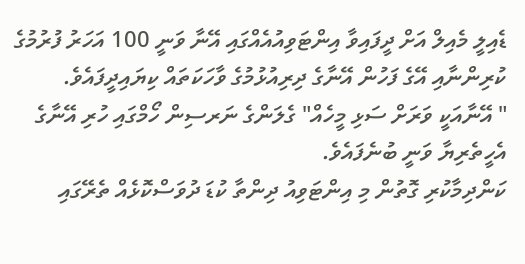ޑެއިލީ މެއިލް އަށް ދީފައިވާ އިންޓަވިއުއެއްގައި އޭނާ ވަނީ 100 އަހަރު ފުރުމުގެ ކުރިންނާއި އޭގެ ފަހުން އޭނާގެ ދިރިއުޅުމުގެ ވާހަކަތައް ކިޔައިދީފައެވެ.
" އޭނާއަކީ ވަރަށް ސަޅި މީހެއް" ގެލަންގެ ނަރސިން ހޯމްގައި ހުރި އޭނާގެ އެހީތެރިޔާ ވަނީ ބުނެފައެވެ.
ކަންދިމާކުރި ގޮތުން މި އިންޓަވިއު ދިންތާ ކުޑަ ދުވަސްކޮޅެއް ތެރޭގައި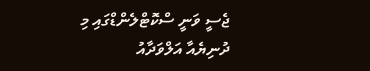ޖެސީ ވަނީ ސްކޮޓްލެންޑްގައި މި ދުނިޔެއާ އަލްވަދާއު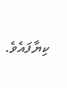ކިޔާފައެވެ.